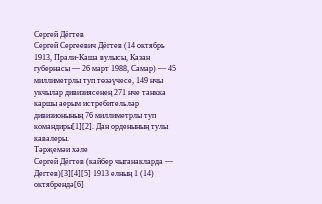Сергей Дёгтев
Сергей Сергеевич Дёгтев (14 октябрь 1913, Прали-Каша вулысы, Казан губернасы — 26 март 1988, Самар) — 45 миллиметрлы туп төзәүчесе, 149 нчы укчылар дивизиясенең 271 нче танкка каршы аерым истребительләр дивизионының 76 миллиметрлы туп командиры[1][2]. Дан орденының тулы кавалеры.
Тәрҗемәи хәле
Сергей Дёгтев (кайбер чыганакларда — Дегтев)[3][4][5] 1913 елның 1 (14) октябрендә[6]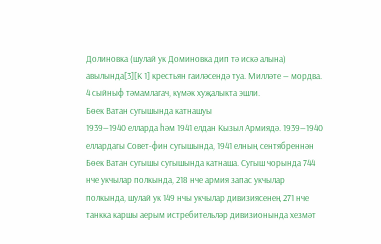Долиновка (шулай ук Доминовка дип тә искә алына) авылында[3][К 1] крестьян гаиләсендә туа. Милләте — мордва. 4 сыйныф тәмамлагач, күмәк хуҗалыкта эшли.
Бөек Ватан сугышында катнашуы
1939—1940 елларда һәм 1941 елдан Кызыл Армиядә. 1939—1940 еллардагы Совет-фин сугышында, 1941 елның сентябреннән Бөек Ватан сугышы сугышында катнаша. Сугыш чорында 744 нче укчылар полкында, 218 нче армия запас укчылар полкында, шулай ук 149 нчы укчылар дивизиясенең 271 нче танкка каршы аерым истребительләр дивизионында хезмәт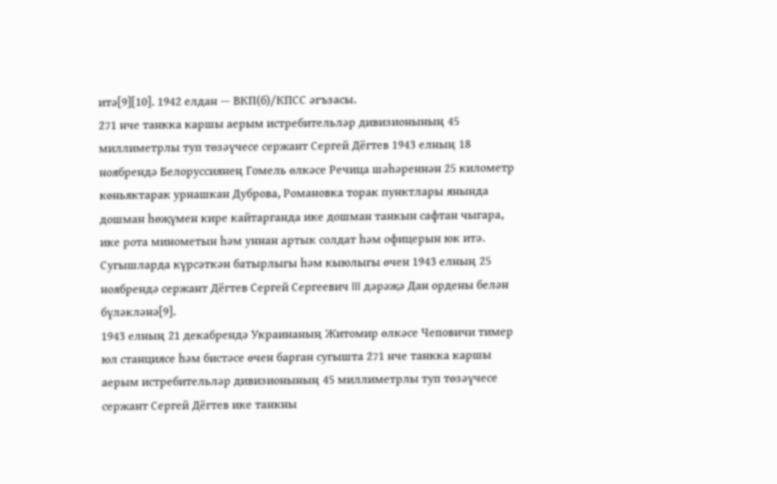итә[9][10]. 1942 елдан — ВКП(б)/КПСС әгъзасы.
271 нче танкка каршы аерым истребительләр дивизионының 45 миллиметрлы туп төзәүчесе сержант Сергей Дёгтев 1943 елның 18 ноябрендә Белоруссиянең Гомель өлкәсе Речица шәһәреннән 25 километр көньяктарак урнашкан Дуброва, Романовка торак пунктлары янында дошман һөҗүмен кире кайтарганда ике дошман танкын сафтан чыгара, ике рота минометын һәм уннан артык солдат һәм офицерын юк итә. Сугышларда күрсәткән батырлыгы һәм кыюлыгы өчен 1943 елның 25 ноябрендә сержант Дёгтев Сергей Сергеевич III дәрәҗә Дан ордены белән бүләкләнә[9].
1943 елның 21 декабрендә Украинаның Житомир өлкәсе Чеповичи тимер юл станциясе һәм бистәсе өчен барган сугышта 271 нче танкка каршы аерым истребительләр дивизионының 45 миллиметрлы туп төзәүчесе сержант Сергей Дёгтев ике танкны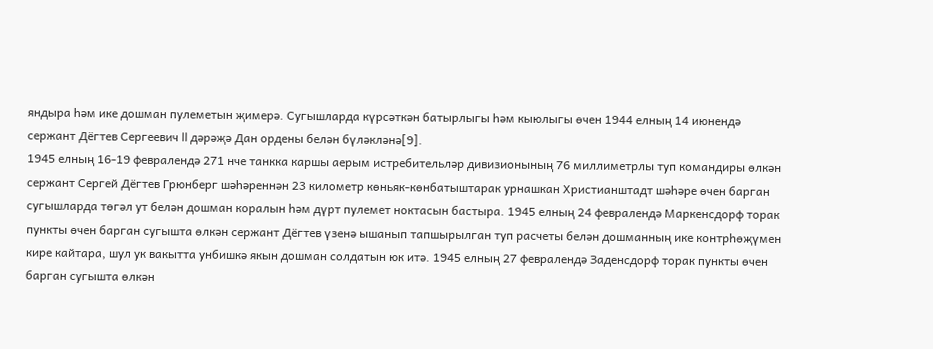яндыра һәм ике дошман пулеметын җимерә. Сугышларда күрсәткән батырлыгы һәм кыюлыгы өчен 1944 елның 14 июнендә сержант Дёгтев Сергеевич II дәрәҗә Дан ордены белән бүләкләнә[9].
1945 елның 16-19 февралендә 271 нче танкка каршы аерым истребительләр дивизионының 76 миллиметрлы туп командиры өлкән сержант Сергей Дёгтев Грюнберг шәһәреннән 23 километр көньяк-көнбатыштарак урнашкан Христианштадт шәһәре өчен барган сугышларда төгәл ут белән дошман коралын һәм дүрт пулемет ноктасын бастыра. 1945 елның 24 февралендә Маркенсдорф торак пункты өчен барган сугышта өлкән сержант Дёгтев үзенә ышанып тапшырылган туп расчеты белән дошманның ике контрһөҗүмен кире кайтара, шул ук вакытта унбишкә якын дошман солдатын юк итә. 1945 елның 27 февралендә Заденсдорф торак пункты өчен барган сугышта өлкән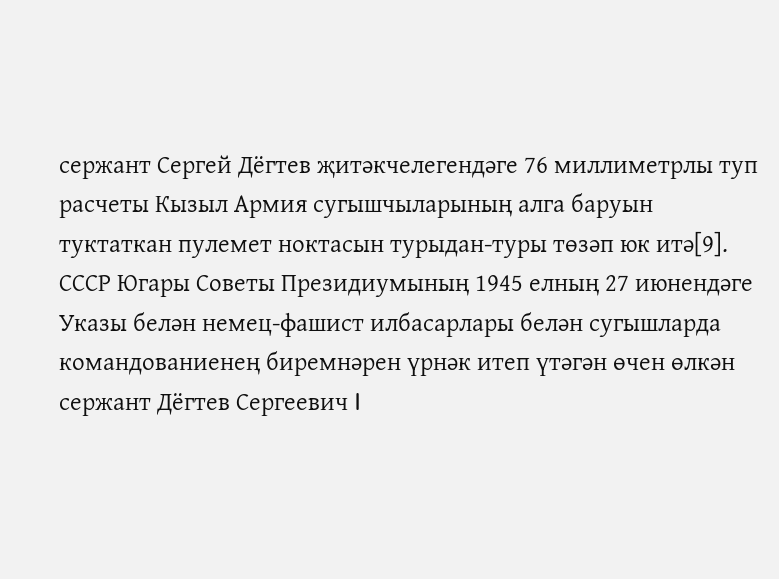сержант Сергей Дёгтев җитәкчелегендәге 76 миллиметрлы туп расчеты Кызыл Армия сугышчыларының алга баруын туктаткан пулемет ноктасын турыдан-туры төзәп юк итә[9].
СССР Югары Советы Президиумының 1945 елның 27 июнендәге Указы белән немец-фашист илбасарлары белән сугышларда командованиенең биремнәрен үрнәк итеп үтәгән өчен өлкән сержант Дёгтев Сергеевич I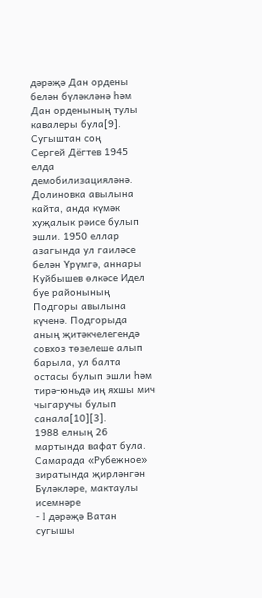дәрәҗә Дан ордены белән бүләкләнә һәм Дан орденының тулы кавалеры була[9].
Сугыштан соң
Сергей Дёгтев 1945 елда демобилизацияләнә. Долиновка авылына кайта, анда күмәк хуҗалык рәисе булып эшли. 1950 еллар азагында ул гаиләсе белән Үрүмгә, аннары Куйбышев өлкәсе Идел буе районының Подгоры авылына күченә. Подгорыда аның җитәкчелегендә совхоз төзелеше алып барыла, ул балта остасы булып эшли һәм тирә-юньдә иң яхшы мич чыгаручы булып санала[10][3].
1988 елның 26 мартында вафат була. Самарада «Рубежное» зиратында җирләнгән
Бүләкләре, мактаулы исемнәре
- I дәрәҗә Ватан сугышы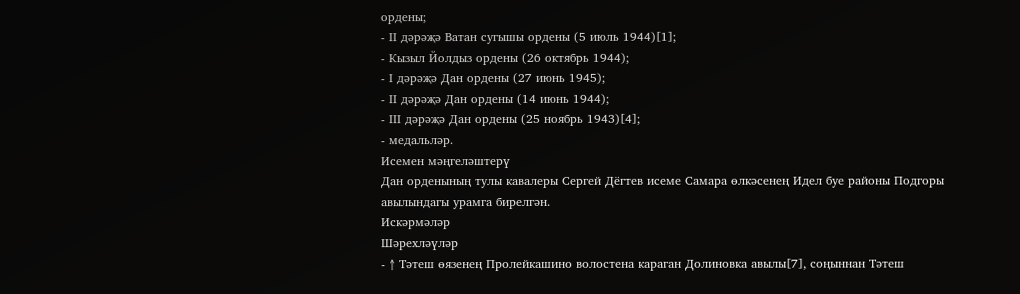ордены;
- II дәрәҗә Ватан сугышы ордены (5 июль 1944)[1];
- Кызыл Йолдыз ордены (26 октябрь 1944);
- I дәрәҗә Дан ордены (27 июнь 1945);
- II дәрәҗә Дан ордены (14 июнь 1944);
- III дәрәҗә Дан ордены (25 ноябрь 1943)[4];
- медальләр.
Исемен мәңгеләштерү
Дан орденының тулы кавалеры Сергей Дёгтев исеме Самара өлкәсенең Идел буе районы Подгоры авылындагы урамга бирелгән.
Искәрмәләр
Шәрехләүләр
- ↑ Тәтеш өязенең Пролейкашино волостена караган Долиновка авылы[7], соңыннан Тәтеш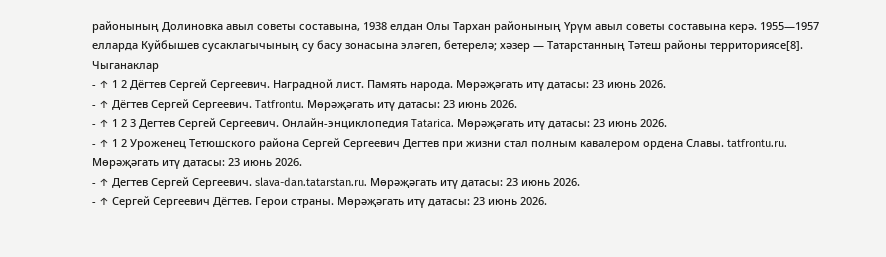районының Долиновка авыл советы составына, 1938 елдан Олы Тархан районының Үрүм авыл советы составына керә. 1955—1957 елларда Куйбышев сусаклагычының су басу зонасына эләгеп, бетерелә; хәзер — Татарстанның Тәтеш районы территориясе[8].
Чыганаклар
- ↑ 1 2 Дёгтев Сергей Сергеевич. Наградной лист. Память народа. Мөрәҗәгать итү датасы: 23 июнь 2026.
- ↑ Дёгтев Сергей Сергеевич. Tatfrontu. Мөрәҗәгать итү датасы: 23 июнь 2026.
- ↑ 1 2 3 Дегтев Сергей Сергеевич. Онлайн-энциклопедия Tatarica. Мөрәҗәгать итү датасы: 23 июнь 2026.
- ↑ 1 2 Уроженец Тетюшского района Сергей Сергеевич Дегтев при жизни стал полным кавалером ордена Славы. tatfrontu.ru. Мөрәҗәгать итү датасы: 23 июнь 2026.
- ↑ Дегтев Сергей Сергеевич. slava-dan.tatarstan.ru. Мөрәҗәгать итү датасы: 23 июнь 2026.
- ↑ Сергей Сергеевич Дёгтев. Герои страны. Мөрәҗәгать итү датасы: 23 июнь 2026.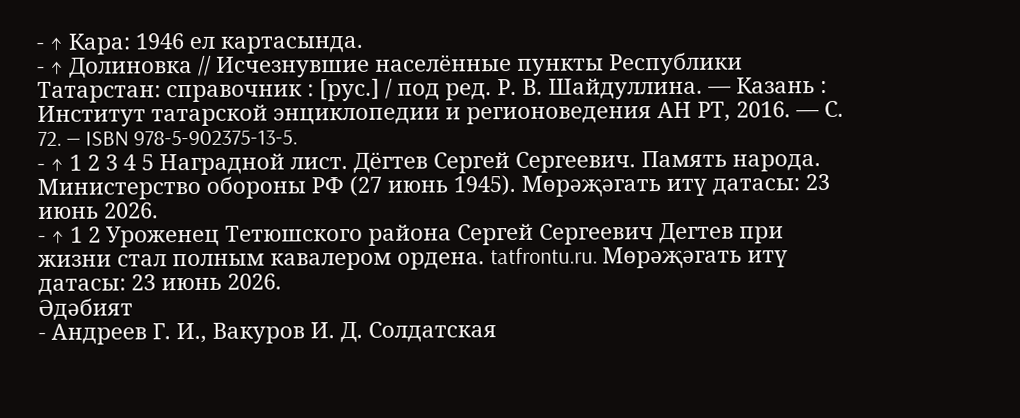- ↑ Кара: 1946 ел картасында.
- ↑ Долиновка // Исчезнувшие населённые пункты Республики Татарстан: справочник : [рус.] / под ред. Р. В. Шайдуллина. — Казань : Институт татарской энциклопедии и регионоведения АН РТ, 2016. — С. 72. — ISBN 978-5-902375-13-5.
- ↑ 1 2 3 4 5 Наградной лист. Дёгтев Сергей Сергеевич. Память народа. Министерство обороны РФ (27 июнь 1945). Мөрәҗәгать итү датасы: 23 июнь 2026.
- ↑ 1 2 Уроженец Тетюшского района Сергей Сергеевич Дегтев при жизни стал полным кавалером ордена. tatfrontu.ru. Мөрәҗәгать итү датасы: 23 июнь 2026.
Әдәбият
- Андреев Г. И., Вакуров И. Д. Солдатская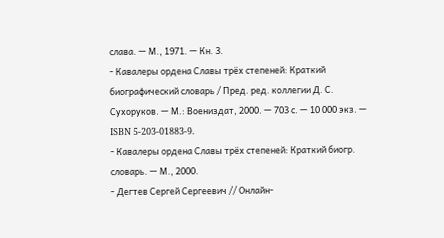слава. — М., 1971. — Кн. 3.
- Кавалеры ордена Славы трёх степеней: Краткий биографический словарь / Пред. ред. коллегии Д. С. Сухоруков. — М.: Воениздат, 2000. — 703 с. — 10 000 экз. — ISBN 5-203-01883-9.
- Кавалеры ордена Славы трёх степеней: Краткий биогр. словарь. — М., 2000.
- Дегтев Сергей Сергеевич // Онлайн-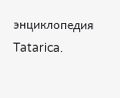энциклопедия Tatarica.